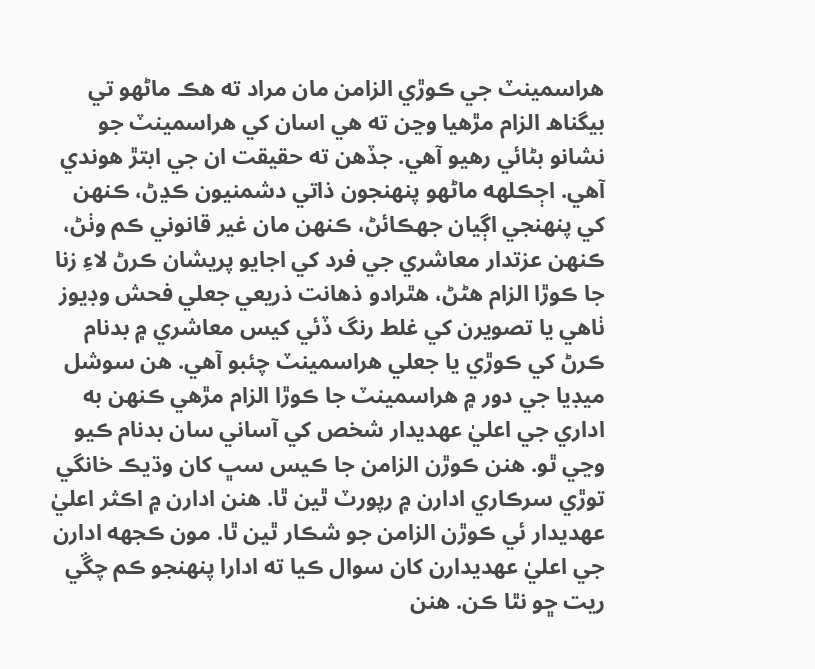هراسمينٽ جي ڪوڙي الزامن مان مراد ته ھڪ ماڻھو تي بيگناھ الزام مڙھيا وڃن ته ھي اسان کي هراسمينٽ جو نشانو بڻائي رھيو آھي. جڏھن ته حقيقت ان جي ابتڙ ھوندي آھي. اڄڪلهه ماڻهو پنهنجون ذاتي دشمنيون ڪڍڻ، ڪنھن کي پنهنجي اڳيان جھڪائڻ، ڪنھن مان غير قانوني ڪم وٺڻ، ڪنھن عزتدار معاشري جي فرد کي اجايو پريشان ڪرڻ لاءِ زنا جا ڪوڙا الزام ھڻڻ، ھٿرادو ذھانت ذريعي جعلي فحش وڊيوز ٺاھي يا تصويرن کي غلط رنگ ڏئي کيس معاشري ۾ بدنام ڪرڻ کي ڪوڙي يا جعلي هراسمينٽ چئبو آھي. ھن سوشل ميڊيا جي دور ۾ هراسمينٽ جا ڪوڙا الزام مڙھي ڪنهن به اداري جي اعليٰ عھديدار شخص کي آساني سان بدنام ڪيو وڃي ٿو. ھنن ڪوڙن الزامن جا ڪيس سڀ کان وڌيڪ خانگي توڙي سرڪاري ادارن ۾ رپورٽ ٿين ٿا. ھنن ادارن ۾ اڪثر اعليٰ عھديدار ئي ڪوڙن الزامن جو شڪار ٿين ٿا. مون ڪجهه ادارن جي اعليٰ عھديدارن کان سوال ڪيا ته ادارا پنهنجو ڪم چڱي ريت ڇو نٿا ڪن. ھنن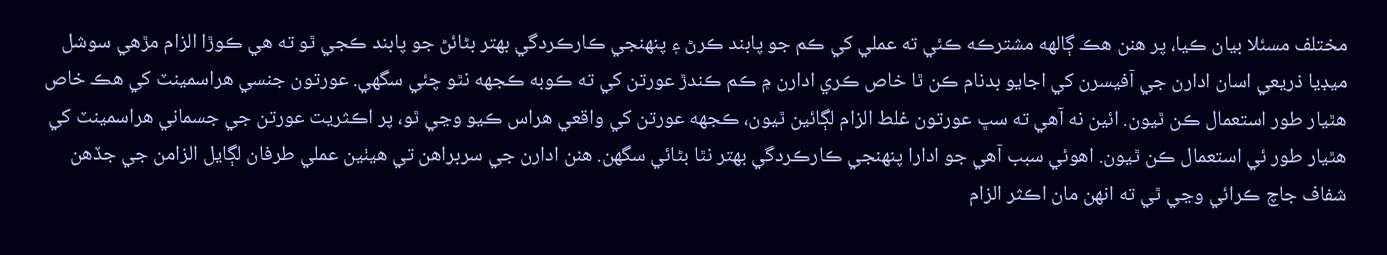مختلف مسئلا بيان ڪيا، پر ھنن ھڪ ڳالھه مشترڪه ڪئي ته عملي کي ڪم جو پابند ڪرڻ ۽ پنهنجي ڪارڪردگي بهتر بڻائڻ جو پابند ڪجي ٿو ته ھي ڪوڙا الزام مڙھي سوشل ميڊيا ذريعي اسان ادارن جي آفيسرن کي اجايو بدنام ڪن ٿا خاص ڪري ادارن ۾ ڪم ڪندڙ عورتن کي ته ڪوبه ڪجهه نٿو چئي سگهي. عورتون جنسي ھراسمينٽ کي ھڪ خاص ھٿيار طور استعمال ڪن ٿيون. ائين نه آھي ته سڀ عورتون غلط الزام لڳائين ٿيون، ڪجهه عورتن کي واقعي ھراس ڪيو وڃي ٿو، پر اڪثريت عورتن جي جسماني ھراسمينٽ کي ھٿيار طور ئي استعمال ڪن ٿيون. اھوئي سبب آھي جو ادارا پنهنجي ڪارڪردگي بهتر نٿا بڻائي سگهن. ھنن ادارن جي سربراهن تي ھيٺين عملي طرفان لڳايل الزامن جي جڏھن شفاف جاچ ڪرائي وڃي ٿي ته انهن مان اڪثر الزام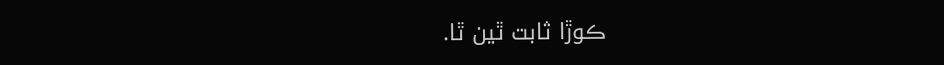ڪوڙا ثابت ٿين ٿا.